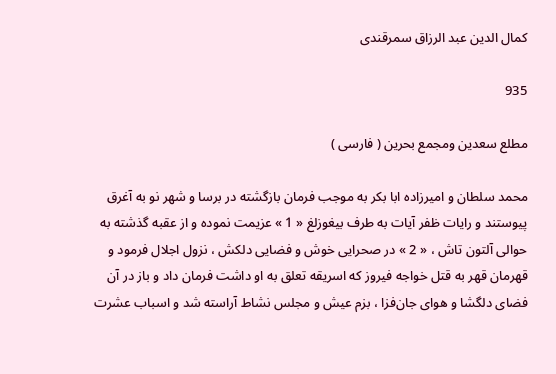كمال الدين عبد الرزاق سمرقندى

935

مطلع سعدين ومجمع بحرين ( فارسى )

محمد سلطان و اميرزاده ابا بكر به موجب فرمان بازگشته در برسا و شهر نو به آغرق پيوستند و رايات ظفر آيات به طرف بيغوزلغ « 1 » عزيمت نموده و از عقبه گذشته به حوالى آلتون تاش ، « 2 » در صحرايى خوش و فضايى دلكش ، نزول اجلال فرمود و قهرمان قهر به قتل خواجه فيروز كه اسريقه تعلق به او داشت فرمان داد و باز در آن فضاى دلگشا و هواى جان‌فزا ، بزم عيش و مجلس نشاط آراسته شد و اسباب عشرت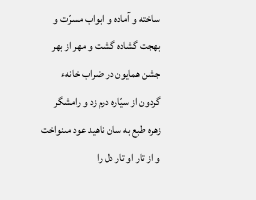ساخته و آماده و ابواب مسرّت و بهجت گشاده گشت و مهر از بهر جشن همايون در ضراب خانهء گردون از سيّاره درم زد و رامشگر زهره طبع به سان ناهيد عود مىنواخت و از تار او تار دل را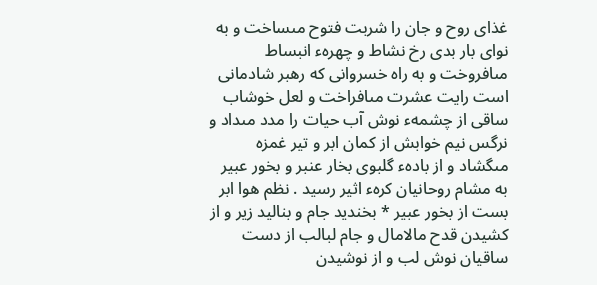غذاى روح و جان را شربت فتوح مىساخت و به نواى بار بدى رخ نشاط و چهرهء انبساط مىافروخت و به راه خسروانى كه رهبر شادمانى است رايت عشرت مىافراخت و لعل خوشاب ساقى از چشمهء نوش آب حيات را مدد مىداد و نرگس نيم خوابش از كمان ابر و تير غمزه مىگشاد و از بادهء گلبوى بخار عنبر و بخور عبير به مشام روحانيان كرهء اثير رسيد . نظم هوا ابر بست از بخور عبير * بخنديد جام و بناليد زير و از كشيدن قدح مالامال و جام لبالب از دست ساقيان نوش لب و از نوشيدن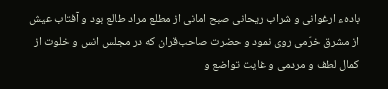بادهء ارغوانى و شراب ريحانى صبح امانى از مطلع مراد طالع بود و آفتاب عيش از مشرق خرّمى روى نمود و حضرت صاحب‌قران كه در مجلس انس و خلوت از كمال لطف و مردمى و غايت تواضع و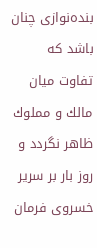بنده‌نوازى چنان باشد كه تفاوت ميان مالك و مملوك ظاهر نگردد و روز بار بر سرير خسروى فرمان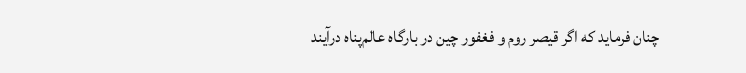چنان فرمايد كه اگر قيصر روم و فغفور چين در بارگاه عالم‌پناه درآيند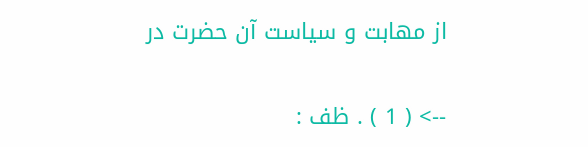از مهابت و سياست آن حضرت در

--> ( 1 ) . ظف :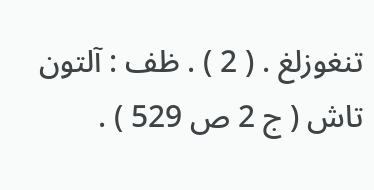تنغوزلغ . ( 2 ) . ظف : آلتون تاش ( ج 2 ص 529 ) .